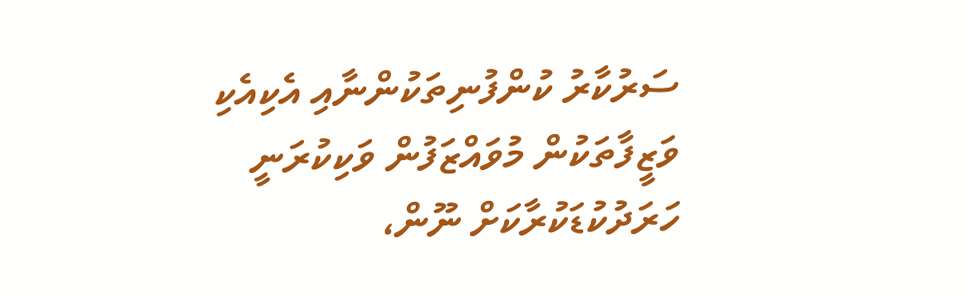ސަރުކާރު ކުންފުނިތަކުންނާއި އެކިއެކި ވަޒީފާތަކުން މުވައްޒަފުން ވަކިކުރަނީ ހަރަދުކުޑަކުރާކަށް ނޫން،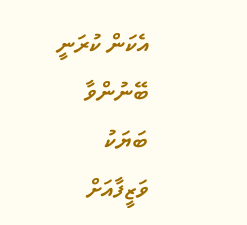އެކަން ކުރަނީ ބޭނުންވާ ބަޔަކު ވަޒީފާއަށް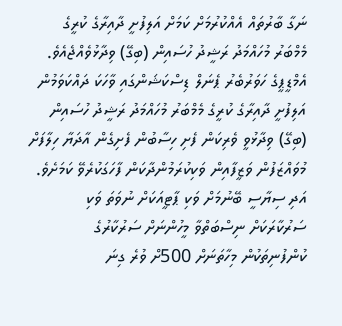ނަގާ ބާރުތައް އެއްކުރުމަށް ކަމަށް އަލިފުށީ ދާއިރާގެ ކުރީގެ މެމްބަރު މުހައްމަދު ރަޝީދު ހުސައިން (ބިގޭ) ވިދާޅުވެއްޖެއެވެ.
އެމްޑީޕީގެ ހަވަރުބެރު ޕެނަލް ޑިސްކަޝަންގައި ވާހަކަ ދައްކަވަމުން އަލިފުށީ ދާއިރާގެ ކުރީގެ މެމްބަރު މުހައްމަދު ރަޝީދު ހުސައިން (ބިގޭ) ވިދާޅުވީ ވެރިކަން ފެށި ހިސާބުން ފެށިގެން އާދަޔާ ހިލާފަށް މުވައްޒަފުން ވަޒީފާއިން ވަކިކުރަމުންދާކަން ފާހަގަކުރެވޭ ކަމަށެވެ. އަދި ސިޔާސީ ބޭނުމަށް ވަކި ޕާޓީއަކަށް ނުވަތަ ވަކި ސަރުކާރަކަށް ނިސްބަތްވާ މީހުންނަށް ސަރުކާރުގެ ކުންފުނިތަކުން މިހާތަނަށް 500ށް ވުރެ ގިނަ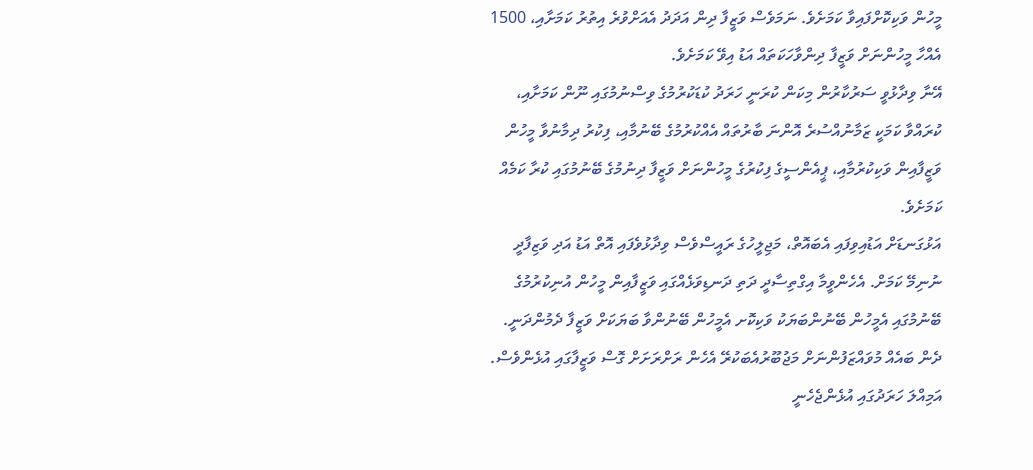މީހުން ވަކިކޮށްފައިވާ ކަމަށެވެ. ނަމަވެސް ވަޒީފާ ދިން އަދަދު އެއަށްވުރެ އިތުރު ކަމަށާއި، 1500 އެއްހާ މީހުންނަށް ވަޒީފާ ދިންވާހަކަތައް އަޑު އިވޭ ކަމަށެވެ.
އޭނާ ވިދާޅުވީ ސަރުކާރުން މިކަން ކުރަނީ ހަރަދު ކުޑަކުރުމުގެ ވިސްނުމުގައި ނޫން ކަމަށާއި، ކުރައްވާ ކަމަކީ ޒަމާނުއްސުރެ އޮންނަ ބާރުތައް އެއްކުރުމުގެ ބޭނުމާއި، ފިކުރު ދިމާނުވާ މީހުން ވަޒީފާއިން ވަކިކުރުމާއި، ޕީއެންސީގެ ފިކުރުގެ މީހުންނަށް ވަޒީފާ ދިނުމުގެ ބޭނުމުގައި ކުރާ ކަމެއް ކަމަށެވެ.
އަޅުގަނޑަށް އަޑުއިވިފައި އެބައޮތް، މަޖިލީހުގެ ރައީސްވެސް ވިދާޅުވެފައި އޮތް އަޑު އަދި ވަޒިފާދީ ނުނިމޭ ކަމަށް. އެހެންވީމާ އިގްތިސާދީ ދަތި ދަނޑިވަޅެއްގައި ވަޒީފާއިން މީހުން އުނިކުރުމުގެ ބޭނުމުގައި އެމީހުން ބޭނުންބަޔަކު ވަކިކޮށ އެމީހުން ބޭނުންވާ ބަޔަކަށް ވަޒީފާ ދެމުންދަނީ. ދެން ބައެއް މުވައްޒަފުންނަށް މަޖުބޫރުއެބަކުރޭ އެހެން ރަށްރަށަށް ގޮސް ވަޒީފާގައި އުޅެންވެސް. އަމިއްލަ ހަރަދުގައި އުޅެންޖެހެނީ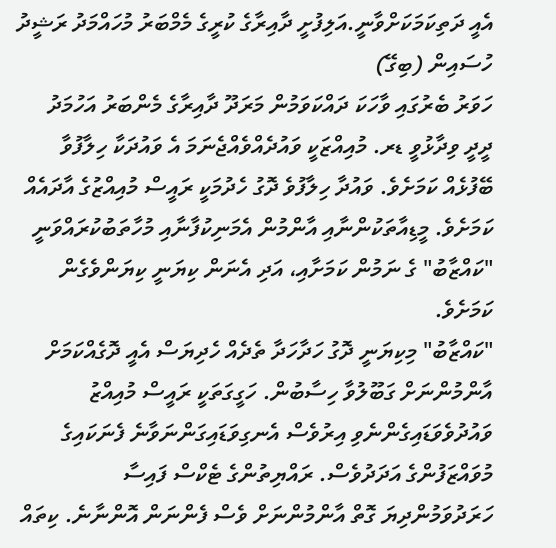އެއީ ދަތިކަމަކަށްވާނީ.އަލިފުށީ ދާއިރާގެ ކުރީގެ މެމްބަރު މުހައްމަދު ރަޝީދު ހުސައިން (ބިގޭ)
ހަވަރު ބެރުގައި ވާހަކަ ދައްކަވަމުން މަރަދޫ ދާއިރާގެ މެންބަރު އަހުމަދު ދީދީ ވިދާޅުވީ ޑރ. މުއިއްޒަކީ ވައުދެއްވެއްޖެނަމަ އެ ވައުދަކާ ހިލާފުވާ ބޭފުޅެއް ކަމަށެވެ. ވައުދާ ހިލާފުވެ ދޮގު ހެދުމަކީ ރައީސް މުއިއްޒުގެ އާދައެއް ކަމަށެވެ. މީޑިއާތަކުންނާއި އާންމުން އެމަނިކުފާނާއި މުހާތަބުކުރައްވަނީ "ކައްޒާބު" ގެ ނަމުން ކަމަށާއި، އަދި އެނަން ކިޔަނީ ކިޔަންވެގެން ކަމަށެވެ.
"ކައްޒާބު" މިކިޔަނީ ދޮގު ހަދާހަދާ ތެދެއް ހެދިޔަސް އެއީ ދޮގެއްކަމަށް އާންމުންނަށް ގަބޫލުވާ ހިސާބުން. ހަގީގަތަކީ ރައީސް މުއިއްޒު ވައުދުވެވަޑައިގެންނެވި އިރުވެސް އެނގިވަޑައިގަންނަވާނެ ފެނަކައިގެ މުވައްޒަފުންގެ އަދަދުވެސް. ރައްޔިތުންގެ ޓެކްސް ފައިސާ ހަރަދުވަމުންދިޔަ ގޮތް އާންމުންނަށް ވެސް ފެންނަން އޮންނާނެ. ކިތައް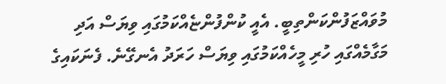މުވައްޒަފުންކަންތިބީ. އެއީ ކުންފުންޏެއްކަމުގައި ވިޔަސް އަދި މަގާމެއްގައި ހުރި މީހެއްކަމުގައި ވިޔަސް ހަރަދު އެނގޭނެ. ފެނަކައިގެ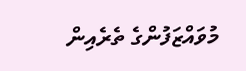މުވައްޒަފުންގެ ތެރެއިން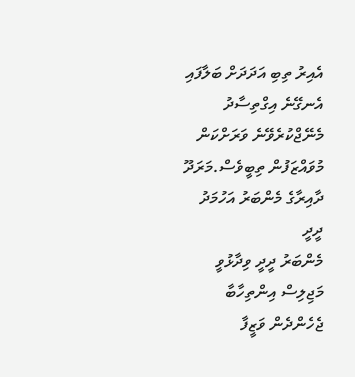އެއިރު ތިބި އަދަދަށް ބަލާފައި އެނގޭނެ އިގްތިސާދު މެނޭޖްކުރެވޭނެ ވަރަށްކަން މުވައްޒަފުން ތިބީވެސް.މަރަދޫ ދާއިރާގެ މެންބަރު އަހުމަދު ދީދީ
މެންބަރު ދީދީ ވިދާޅުވީ މަޖިލިސް އިންތިހާބާ ޖެހެންދެން ވަޒީފާ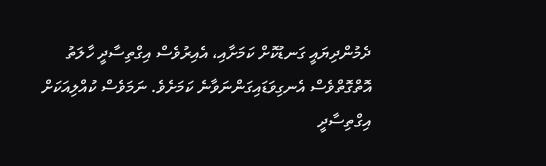ދެމުންދިޔައީ ގަނޑުކޮށް ކަމަށާއި، އެއިރުވެސް އިގްތިސާދީ ހާލަތު އޮތްގޮތްވެސް އެނގިވަޑައިގަންނަވާނެ ކަމަށެވެ. ނަމަވެސް ކުއްލިއަކަށް އިގްތިސާދީ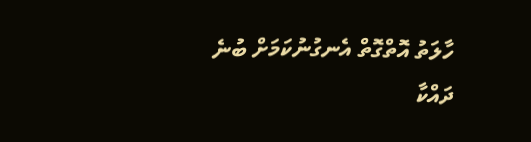ހާލަތު އޮތްގޮތް އެނގުނުކަމަށް ބުނެ ދައްކާ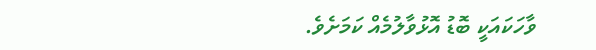ވާހަކައަކީ ބޮޑު އޮޅުވާލުމެއް ކަމަށެވެ.